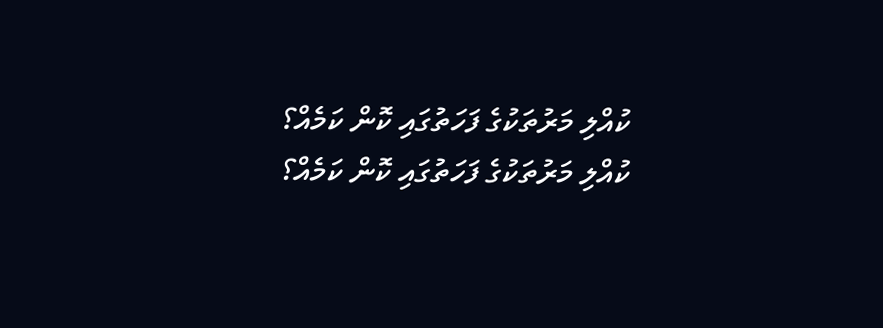ކުއްލި މަރުތަކުގެ ފަހަތުގައި ކޮން ކަމެއް؟
ކުއްލި މަރުތަކުގެ ފަހަތުގައި ކޮން ކަމެއް؟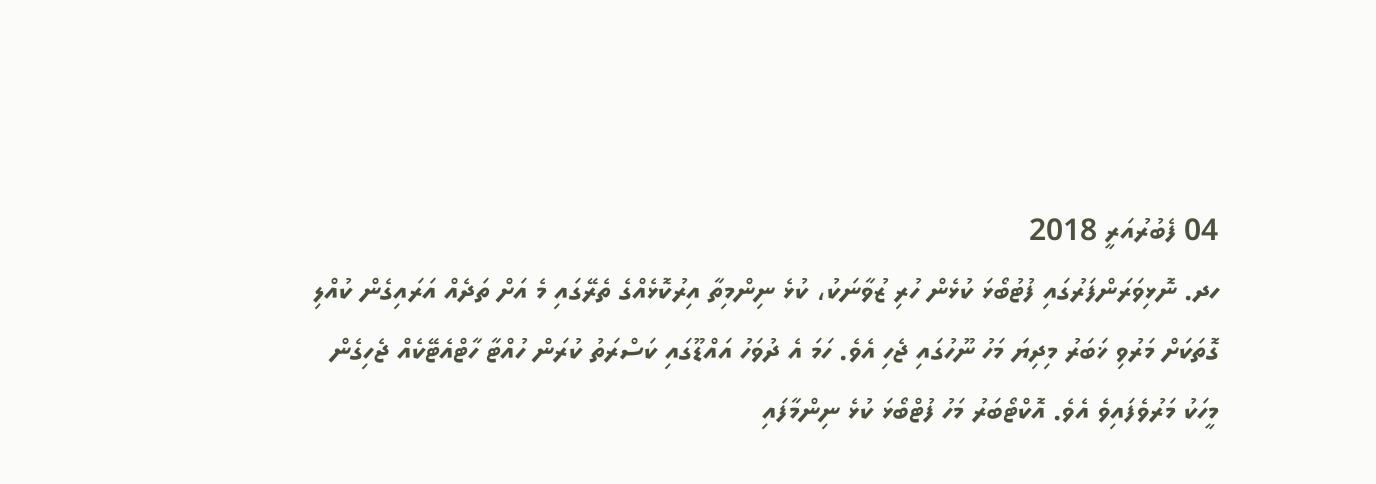04 ފެބުރުއަރީ 2018
ހދ. ނޮޅިވަރަންފަރުގައި ފުޓުބޯޅަ ކުޅެން ހުރި ޒުވާނަކު، ކުޅެ ނިންމިތާ އިރުކޮޅެއްގެ ތެރޭގައި މެ އަށް ތަދެއް އަރައިގެން ކުއްލި ގޮތަކަށް މަރުވި ޚަބަރު މިދިޔަ މަހު ނޫހުގައި ޖެހި އެވެ. ހަމަ އެ ދުވަހު އައްޑޫގައި ކަސްރަތު ކުރަން ހުއްޓާ ހާޓްއެޓޭކެއް ޖެހިގެން މީހަކު މަރުވެފައިވެ އެވެ. އޮކްޓޯބަރު މަހު ފުޓްބޯޅަ ކުޅެ ނިންމާފައި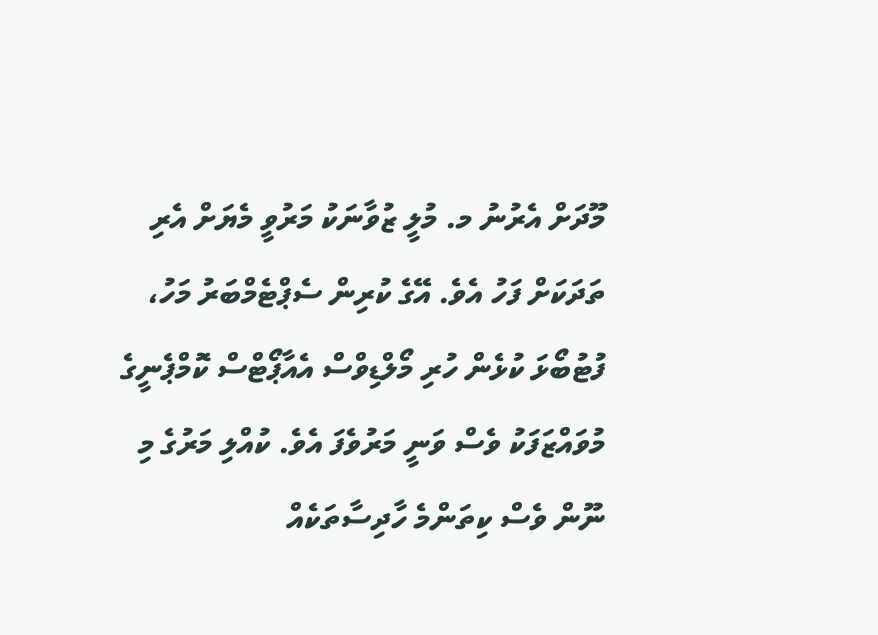މޫދަށް އެރުނު މ. މުލީ ޒުވާނަކު މަރުވީ މެޔަށް އެރި ތަދަކަށް ފަހު އެވެ. އޭގެ ކުރިން ސެޕްޓެމްބަރު މަހު، ފުޓުބޯޅަ ކުޅެން ހުރި މޯލްޑިވްސް އެއާޕޯޓްސް ކޮމްޕެނީގެ މުވައްޒަފަކު ވެސް ވަނީ މަރުވެފަ އެވެ. ކުއްލި މަރުގެ މި ނޫން ވެސް ކިތަންމެ ހާދިސާތަކެއް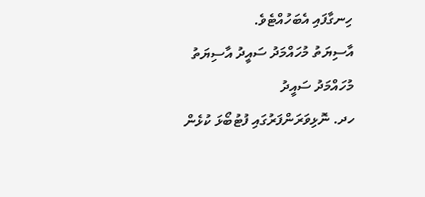ހިނގާފައި އެބަހުއްޓެވެ.
އާސިޔަތު މުހައްމަދު ސައީދު އާސިޔަތު މުހައްމަދު ސައީދު
ހދ. ނޮޅިވަރަންފަރުގައި ފުޓުބޯޅަ ކުޅެން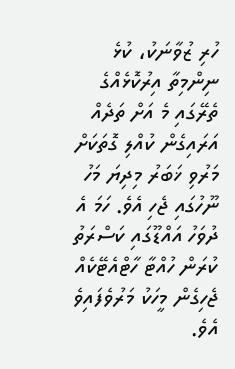ހުރި ޒުވާނަކު، ކުޅެ ނިންމިތާ އިރުކޮޅެއްގެ ތެރޭގައި މެ އަށް ތަދެއް އަރައިގެން ކުއްލި ގޮތަކަށް މަރުވި ޚަބަރު މިދިޔަ މަހު ނޫހުގައި ޖެހި އެވެ. ހަމަ އެ ދުވަހު އައްޑޫގައި ކަސްރަތު ކުރަން ހުއްޓާ ހާޓްއެޓޭކެއް ޖެހިގެން މީހަކު މަރުވެފައިވެ އެވެ.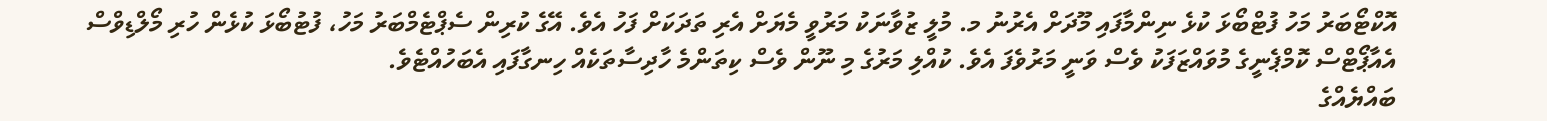އޮކްޓޯބަރު މަހު ފުޓްބޯޅަ ކުޅެ ނިންމާފައި މޫދަށް އެރުނު މ. މުލީ ޒުވާނަކު މަރުވީ މެޔަށް އެރި ތަދަކަށް ފަހު އެވެ. އޭގެ ކުރިން ސެޕްޓެމްބަރު މަހު، ފުޓުބޯޅަ ކުޅެން ހުރި މޯލްޑިވްސް އެއާޕޯޓްސް ކޮމްޕެނީގެ މުވައްޒަފަކު ވެސް ވަނީ މަރުވެފަ އެވެ. ކުއްލި މަރުގެ މި ނޫން ވެސް ކިތަންމެ ހާދިސާތަކެއް ހިނގާފައި އެބަހުއްޓެވެ.
ބައްޔެއްގެ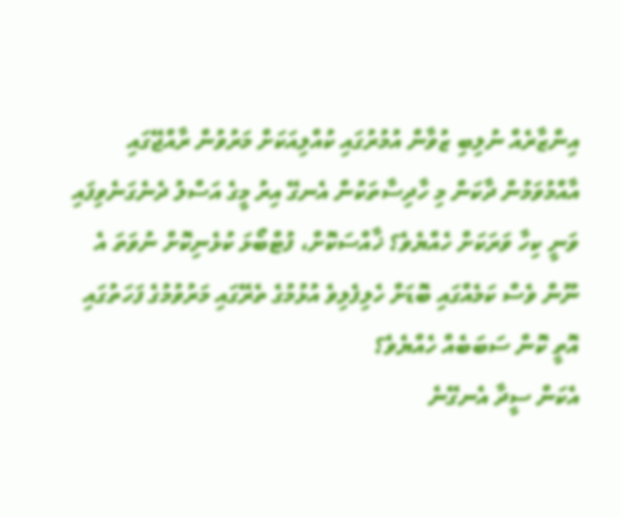އިންޒާރެއް ނުލިބި ޒުވާން އުމުރުގައި ކުއްލިއަކަށް މަރުވުން ރާއްޖޭގައި އާއްމުވަމުން ދާކަން މި ހާދިސާތަކުން އެނގޭ އިރު މީގެ އަސްލު ދެނެގަނެވިފައި ވަނީ ކިހާ ވަރަކަށް ހެއްޔެވެ؟ ޚާއްސަކޮށް، ފުޓްބޯޅަ ކުޅެނިކޮށް ނުވަތަ އެ ނޫން ވެސް ކަމެއްގައި ބޮޑަށް ހެލިފެލިވެ އުޅުމުގެ ތެރޭގައި މަރުވުމުގެ ފަހަތުގައި އޮތީ ކޮން ސަބަބެއް ހެއްޔެވެ؟
އެކަން ސީދާ އެނގޭނެ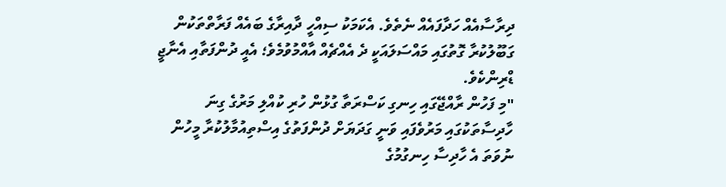ދިރާސާއެއް ހަދާފައެއް ނެތެވެ. އެކަމަކު ސިއްހީ ދާއިރާގެ ބައެއް ފަރާތްތަކުން ގަބޫލުކުރާ ގޮތުގައި މައްސަލައަކީ ދެ އެއްޗެއް އާއްމުވުމެވެ؛ އެއީ ދުންފަތާއި އެނާޖީ ޑްރިންކެވެ.
"މި ފަހުން ރާއްޖޭގައި ހިނގި ކަސްރަތާ ގުޅުން ހުރި ކުއްލި މަރުގެ ގިނަ ހާދިސާތަކުގައި މަރުވެފައި ވަނީ ގަދަޔަށް ދުންފަތުގެ އިސްތިއުމާލުކުރާ މީހުން ނުވަތަ އެ ހާދިސާ ހިނގުމުގެ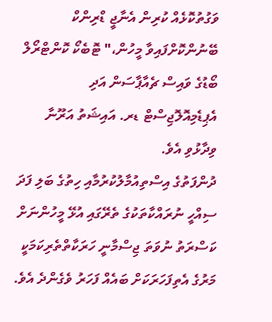ވަގުތުކޮޅެއް ކުރިން އެނާޖީ ޑްރިންކް ބޭނުންކޮށްފައިވާ މީހުން،" ޓޮބެކޯ ކޮންޓްރޯލް ބޯޑުގެ ވައިސް ޗެއާޕާސަން އަދި އެޕިޑެމިއޮލޮޖިސްޓް ޑރ. އައިޝަތު އަރޫނާ ވިދާޅުވި އެވެ.
ދުންފަތުގެ އިސްތިއުމާލުކުރުމާއި ހިތުގެ ބަލި ފަދަ ސިއްހީ ނުރައްކާތަކުގެ ތެރޭގައި އުޅޭ މީހުންނަށް ކަސްރަތު ނުވަތަ ޖިސްމާނީ ހަރަކާތްތެރިކަމަކީ މަރުގެ އެތިފަހަރަކަށް ބައެއް ފަހަރު ވެގެންދެ އެވެ.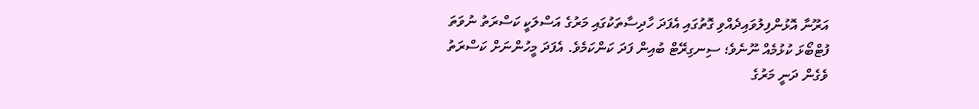އަރޫނާ އޮޅުންފިލުވައިދެއްވި ގޮތުގައި އެފަދަ ހާދިސާތަކުގައި މަރުގެ އަސްލަކީ ކަސްރަތު ނުވަތަ ފުޓްބޯޅަ ކުޅުމެއް ނޫނެވެ؛ ސިނގިރޭޓް ބުއިން ފަދަ ކަންކަމެވެ. އެފަދަ މީހުންނަށް ކަސްރަތު ވެގެން ދަނީ މަރުގެ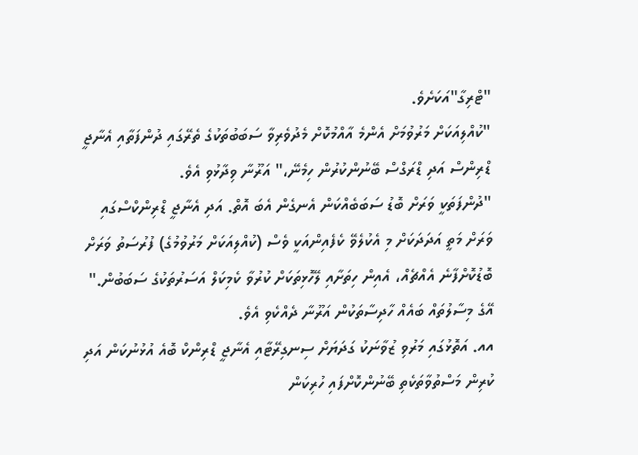"ޓްރިގާ"އަކަށެވެ.
"ކުއްލިއަކަށް މަރުވުމަށް އެންމެ އާއްމުކޮށް މެދުވެރިވާ ސަބަބުތަކުގެ ތެރޭގައި ދުންފަތާއި އެނާޖީ ޑްރިންސް އަދި ޑްރަގްސް ބޭނުންކުރުން ހިމެނޭ،" އަރޫނާ ވިދާޅުވި އެވެ.
"ދުންފަތަކީ ވަރަށް ބޮޑު ސަބަބެއްކަން އެނގެން އެބަ އޮތް. އަދި އެނާޖީ ޑްރިންކްސްގައި ވަރަށް މަތީ އަދަދަކަށް މި އެކުލެވޭ ކެފެއިންއަކީ ވެސް (ކުއްލިއަކަށް މަރުވުމުގެ) ފުރުސަތު ވަރަށް ބޮޑުކޮށްފާނެ އެއްޗެއް، އެއިން ހިތަށާއި ލޭހޮޅިތަކަށް ކުރުވާ ކެމިކަލް އަސަރުތަކުގެ ސަބަބުން."
އޭގެ މިސާލުތައް ބައެއް ހާދިސާތަކުން އަރޫނާ ދެއްކެވި އެވެ.
އއ. އަތޮޅުގައި މަރުވި ޒުވާނަކު ގަދަޔަށް ސިނގިރޭޓާއި އެނާޖީ ޑްރިންކް ބޮއެ އުޅުނުކަން އަދި ކުރިން މަސްތުވާތަކެތި ބޭނުންކޮށްފައި ހުރިކަން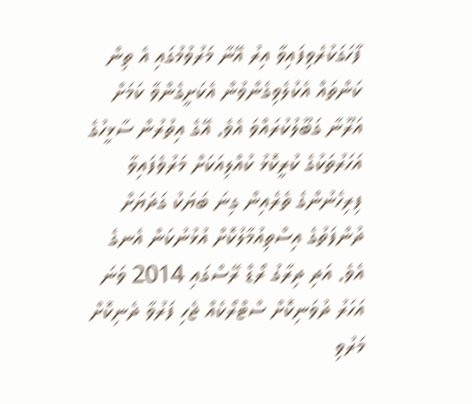ފާހަގަކުރެވިފައިވާ އިރު އޭނާ މަރުވުމުގައި އެ ތިން ކަންތައް އެކުލެވިގެންވުން އެކަށީގެންވާ ކަމަށް އަރޫނާ ގަބޫލުކުރައްވަ އެވެ. އޭގެ އިތުރުން ސާޅީހުގެ އަހަރުތަކުގެ ކުރީކޮޅު ކުއްލިއަކަށް މަރުވެފައިވާ ފިރިހެނުންގެ ތެރެއިން ގިނަ ބަޔަކު ގަދަޔަށް ދުންފަތުގެ އިސްތިއުމާލުކޮށް އުޅުނުކަން އެނގެ އެވެ. އަދި ދިރާގު ރޯޑް ރޭސްގައި 2014 ވަނަ އަހަރު ދުވަނިކޮށް ސްޓްރޯކެއް ޖެހި ފަރުވާ ދެނިކޮށް މަރުވި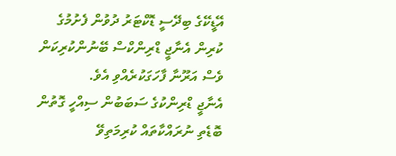އޭޑީކޭގެ ބިދޭސީ ޑޮކްޓަރު ދުވުން ފެށުމުގެ ކުރިން އެނާޖީ ޑްރިންކްސް ބޭނުންކުރިކަން ވެސް އަރޫނާ ފާހަގަކުރެއްވި އެވެ.
އެނާޖީ ޑްރިންކުގެ ސަބަބުން ސިއްހީ ގޮތުން ބޮޑެތި ނުރައްކާތައް ކުރިމަތިވޭ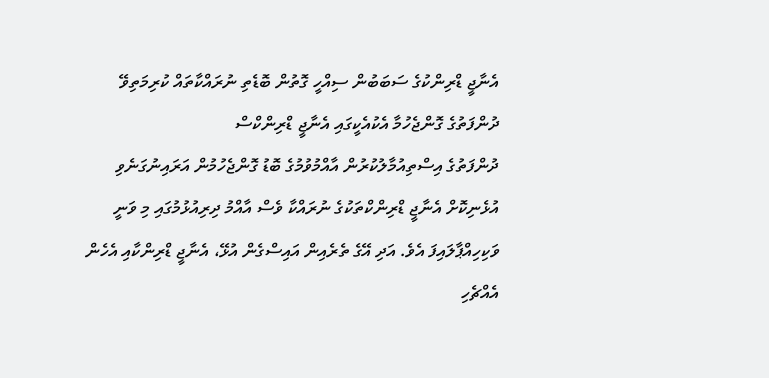އެނާޖީ ޑްރިންކުގެ ސަބަބުން ސިއްހީ ގޮތުން ބޮޑެތި ނުރައްކާތައް ކުރިމަތިވޭ
ދުންފަތުގެ ގޮންޖެހުމާ އެކުއެކީގައި އެނާޖީ ޑްރިންކްސް
ދުންފަތުގެ އިސްތިއުމާލުކުރުން އާއްމުވުމުގެ ބޮޑު ގޮންޖެހުމުން އަރައިނުގަނެވި އުޅެނިކޮށް އެނާޖީ ޑްރިންކްތަކުގެ ނުރައްކާ ވެސް އާއްމު ދިރިއުޅުމުގައި މި ވަނީ ވަކިހިއްޕާލައިފަ އެވެ. އަދި އޭގެ ތެރެއިން އައިސްގެން އުޅޭ، އެނާޖީ ޑްރިންކާއި އެހެން އެއްޗެހި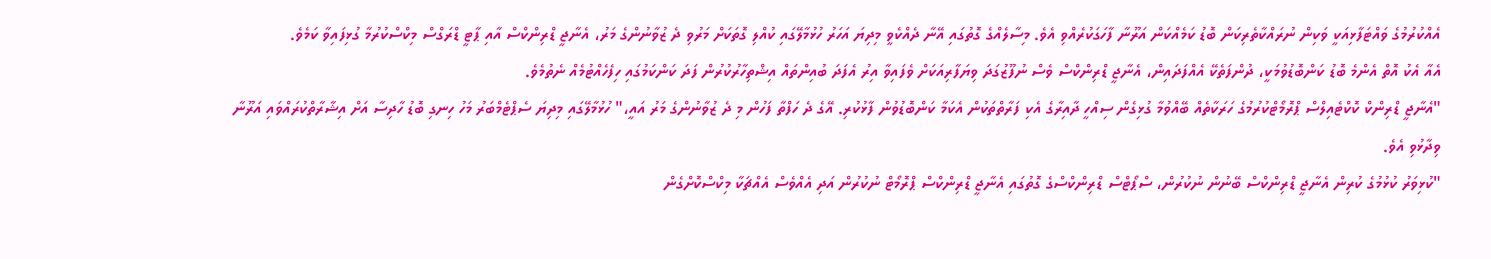އެއްކުރުމުގެ ވައްޓަފާޅިއަކީ ވަކިން ނުރައްކާތެރިކަން ބޮޑު ކަމެއްކަން އަރޫނާ ފާހަގަކުރެއްވި އެވެ. މިސާލެއްގެ ގޮތުގައި އޭނާ ދެއްކެވީ މިދިޔަ އަހަރު ހުޅުމާލޭގައި ކުއްލި ގޮތަކަށް މަރުވި ދެ ޒުވާނުންގެ މަރު، އެނާޖީ ޑްރިންކްސް އާއި ޕާޓީ ޑްރަގްސް މިކްސްކުރުމާ ގުޅިފައިވާ ކަމެވެ.
އެއާ އެކު އޮތް އެންމެ ބޮޑު ކަންބޮޑުވުމަކީ، ދުންފަތެކޭ އެއްފަދައިން، އެނާޖީ ޑްރިންކްސް ވެސް ނުފޫޒުގަދަ ވިޔަފާރިއަކަށް ވެފައިވާ އިރު އެފަދަ ބުއިންތައް އިޝްތިހާރުކުރުން ފަދަ ކަންކަމުގައި ހިފެހެއްޓުމެއް ނެތުމެވެ.
"އެނާޖީ ޑްރިންކް ކޮކްޓެއިލްސް ޕްރޮމޯޓްކުރުމުގެ ހަރަކާތެއް ބޭއްވުމާ ގުޅިގެން ސިއްހީ ދާއިރާގެ އެކި ފަރާތްތަކުން އެކަމާ ކަންބޮޑުވުން ފާޅުކުރި. އޭގެ ދެ ހަފްތާ ފަހުން މި ދެ ޒުވާނުންގެ މަރު އައީ،" ހުޅުމާލޭގައި މިދިޔަ ސެޕްޓެމްބަރު މަހު ހިނގި ބޮޑު ހާދިސާ އަށް އިޝާރާތްކުރައްވައި އަރޫނާ ވިދާޅުވި އެވެ.
"ކުޅިވަރު ކުޅުމުގެ ކުރިން އެނާޖީ ޑްރިންކްސް ބޭނުން ނުކުރުން، ސްޕޯޓްސް ޑްރިންކްސްގެ ގޮތުގައި އެނާޖީ ޑްރިންކްސް ޕްރޮމޯޓް ނުކުރުން އަދި އެއްވެސް އެއްޗަކާ މިކްސްކޮށްގެން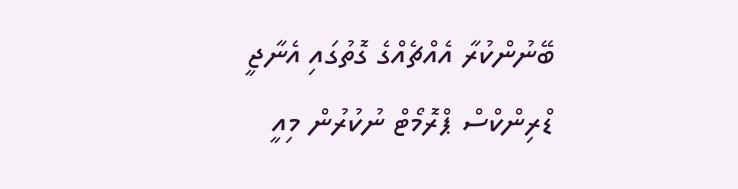ބޭނުންކުރާ އެއްޗެއްގެ ގޮތުގައި އެނާޖީ ޑްރިންކްސް ޕްރޮމޯޓް ނުކުރުން މިއީ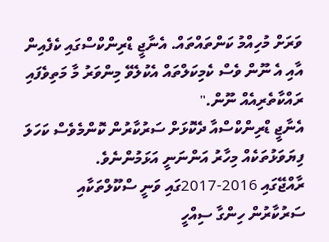ވަރަށް މުހިއްމު ކަންތައްތައް. އެނާޖީ ޑްރިންކްސްގައި ކެފެއިން އާއި އެ ނޫން ވެސް ކެމިކަލްތައް އެކުލެވޭ މިންވަރު މާ މަތިވެފައި ރައްކާތެރިއެއް ނޫން."
އެނާޖީ ޑްރިންކްސްއާ ދެކޮޅަށް ސަރުކާރުން ކޮންމެވެސް ކަހަލަ ފިޔަވަޅުތަކެއް މިހާރު އަންނަނީ އަޅަމުންނެވެ.
ރާއްޖޭގައި 2016-2017ގައި ވަނީ ސްކޫލްތަކާއި ސަރުކާރުން ހިންގާ ސިއްހީ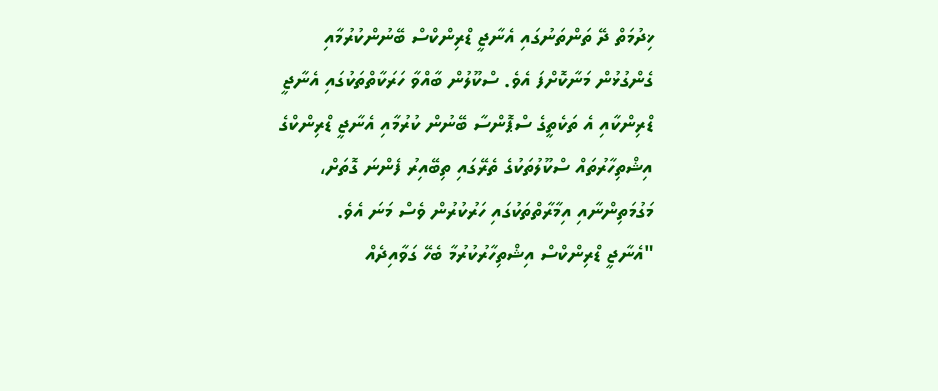ޚިދުމަތް ދޭ ތަންތަނުގައި އެނާޖީ ޑްރިންކްސް ބޭނުންކުރުމާއި ގެންގުޅުން މަނާކޮށްފަ އެވެ. ސްކޫލުން ބާއްވާ ހަރަކާތްތަކުގައި އެނާޖީ ޑްރިންކާއި އެ ތަކެތީގެ ސްޕޮންސާ ބޭނުން ކުރުމާއި އެނާޖީ ޑްރިންކްގެ އިޝްތިހާރުތައް ސްކޫލުތަކުގެ ތެރޭގައި ތިބޭއިރު ފެންނަ ގޮތަށް، މަގުމަތިންނާއި އިމާރާތްތަކުގައި ހަރުކުރުން ވެސް މަނަ އެވެ.
"އެނާޖީ ޑްރިންކްސް އިޝްތިހާރުކުރުމާ ބެހޭ ގަވާއިދެއް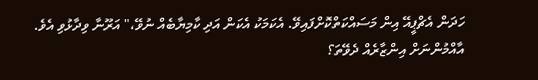ހަދަން އެޗްޕީއޭ އިން މަސައްކަތްކޮށްފައިވޭ. އެކަމަކު އެކަން އަދި ކާމިޔާބެއް ނުވޭ،" އަރޫނާ ވިދާޅުވި އެވެ.
އާއްމުންނަށް އިންޒާރެއް ދެވޭތަ؟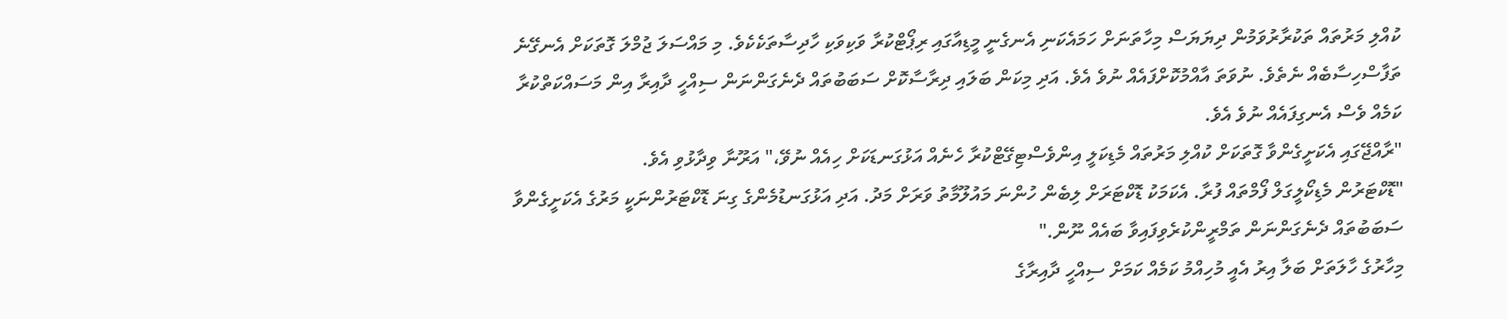ކުއްލި މަރުތައް ތަކުރާރުވަމުން ދިޔަޔަސް މިހާތަނަށް ހަމައެކަނި އެނގެނީ މީޑިއާގައި ރިޕޯޓްކުރާ ވަކިވަކި ހާދިސާތަކެކެވެ. މި މައްސަލަ ޖުމްލަ ގޮތަކަށް އެނގޭނެ ތަފާސްހިސާބެއް ނެތެވެ. ނުވަތަ އާއްމުކޮށްފައެއް ނުވެ އެވެ. އަދި މިކަން ބަލައި ދިރާސާކޮށް ސަބަބުތައް ދެނެގަންނަން ސިއްހީ ދާއިރާ އިން މަސައްކަތްކުރާ ކަމެއް ވެސް އެނގިފައެއް ނުވެ އެވެ.
"ރާއްޖޭގައި އެކަށީގެންވާ ގޮތަކަށް ކުއްލި މަރުތައް މެޑިކަލީ އިންވެސްޓިގޭޓްކުރާ ހެނެއް އަޅުގަނޑަކަށް ހިއެއް ނުވޭ،" އަރޫނާ ވިދާޅުވި އެވެ.
"ޑޮކްޓަރުން މެޑިކޯލީގަލް ފޯމްތައް ފުރާ. އެކަމަކު ޑޮކްޓަރަށް ލިބެން ހުންނަ މައުލޫމާތު ވަރަށް މަދު. އަދި އަޅުގަނޑުމެންގެ ގިނަ ޑޮކްޓަރުންނަކީ މަރުގެ އެކަށީގެންވާ ސަބަބުތައް ދެނެގަންނަން ތަމްރީންކުރެވިފައިވާ ބައެއް ނޫން."
މިހާރުގެ ހާލަތަށް ބަލާ އިރު އެއީ މުހިއްމު ކަމެއް ކަމަށް ސިއްހީ ދާއިރާގެ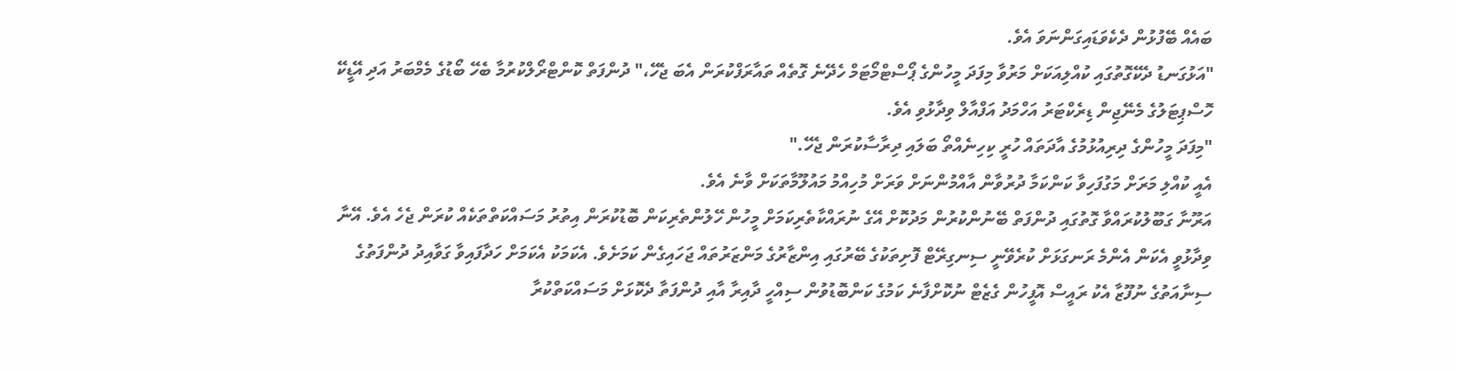ބައެއް ބޭފުޅުން ދެކެވަޑައިގަންނަވަ އެވެ.
"އަޅުގަނޑު ދެކޭގޮތުގައި ކުއްލިއަކަށް މަރުވާ މިފަދަ މީހުންގެ ޕޯސްޓްމޯޓަމް ހެދޭނެ ގޮތެއް ތައާރަފްކުރަން އެބަ ޖެހޭ،" ދުންފަތް ކޮންޓްރޯލްކުރުމާ ބެހޭ ބޯޑުގެ މެމްބަރު އަދި އޭޑީކޭ ހޮސްޕިޓަލުގެ މެނޭޖިން ޑިރެކްޓަރު އަހްމަދު އަފްއާލް ވިދާޅުވި އެވެ.
"މިފަދަ މީހުންގެ ދިރިއުޅުމުގެ އާދަތައް ހުރީ ކިހިނެއްތޯ ބަލައި ދިރާސާކުރަން ޖެހޭ."
އެއީ ކުއްލި މަރަށް މަގުފަހިވާ ކަންކަމާ ދުރުވާން އާއްމުންނަށް ވަރަށް މުހިއްމު މައުލޫމާތަކަށް ވާނެ އެވެ.
އަރޫނާ ގަބޫލުކުރައްވާ ގޮތުގައި ދުންފަތް ބޭނުންކުރުން މަދުކޮށް އޭގެ ނުރައްކާތެރިކަމަށް މީހުން ހޭލުންތެރިކަން ބޮޑުކުރަން އިތުރު މަސައްކަތްތަކެއް ކުރަން ޖެހެ އެވެ. އޭނާ ވިދާޅުވީ އެކަން އެންމެ ރަނގަޅަށް ކުރެވޭނީ ސިނގިރޭޓް ފޮށިތަކުގެ ބޭރުގައި އިންޒާރުގެ މަންޒަރުތައް ޖަހައިގެން ކަމަށެވެ. އެކަމަކު އެކަމަށް ހަދާފައިވާ ގަވާއިދު ދުންފަތުގެ ސިނާއަތުގެ ނުފޫޒާ އެކު ރައީސް އޮފީހުން ގެޒެޓް ނުކޮށްފާނެ ކަމުގެ ކަންބޮޑުވުން ސިއްހީ ދާއިރާ އާއި ދުންފަތާ ދެކޮޅަށް މަސައްކަތްކުރާ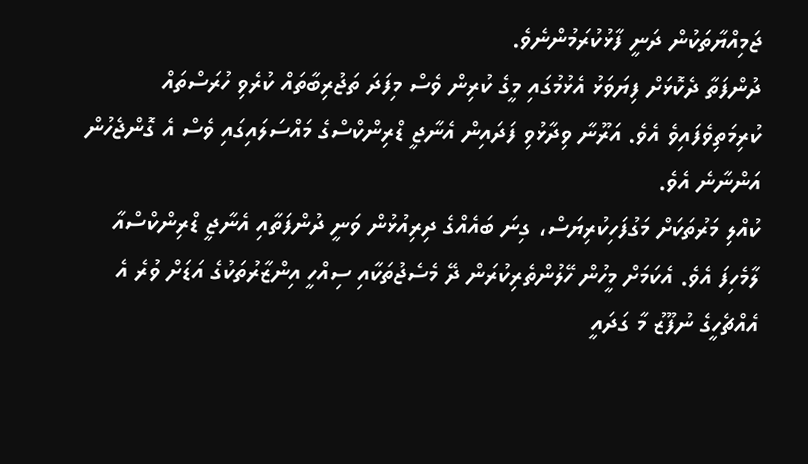ޖަމިއްޔާތަކުން ދަނީ ފާޅުކުރަމުންނެވެ.
ދުންފަތާ ދެކޮޅަށް ފިޔަވަޅު އެޅުމުގައި މީގެ ކުރިން ވެސް މިފަދަ ތަޖުރިބާތައް ކުރެވި ހުރަސްތައް ކުރިމަތިވެފައިވެ އެވެ. އަރޫނާ ވިދާޅުވި ފަދައިން އެނާޖީ ޑްރިންކްސްގެ މައްސަލައިގައި ވެސް އެ ގޮންޖެހުން އަންނާނެ އެވެ.
ކުއްލި މަރުތަކަށް މަގުފަހިކުރިޔަސް، ގިނަ ބައެއްގެ ދިރިއުޅުން ވަނީ ދުންފަތާއި އެނާޖީ ޑްރިންކްސްއާ ލާމެހިފަ އެވެ. އެކަމަށް މީހުން ހޭލުންތެރިކުރަން ދޭ މެސެޖުތަކާއި ސިއްހީ އިންޒާރުތަކުގެ އަޑަށް ވުރެ އެ އެއްޗެހީގެ ނުފޫޒު މާ ގަދައީ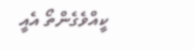ކީއްވެގެންތޯ އެއީ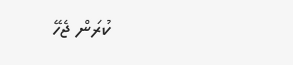ކުރަން ޖެހޭ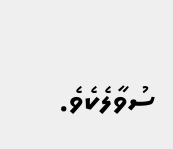ސުވާލެކެވެ.